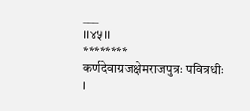___
।।४५।।
********
कर्णदेवाग्रजक्षेमराजपुत्रः पवित्रधीः ।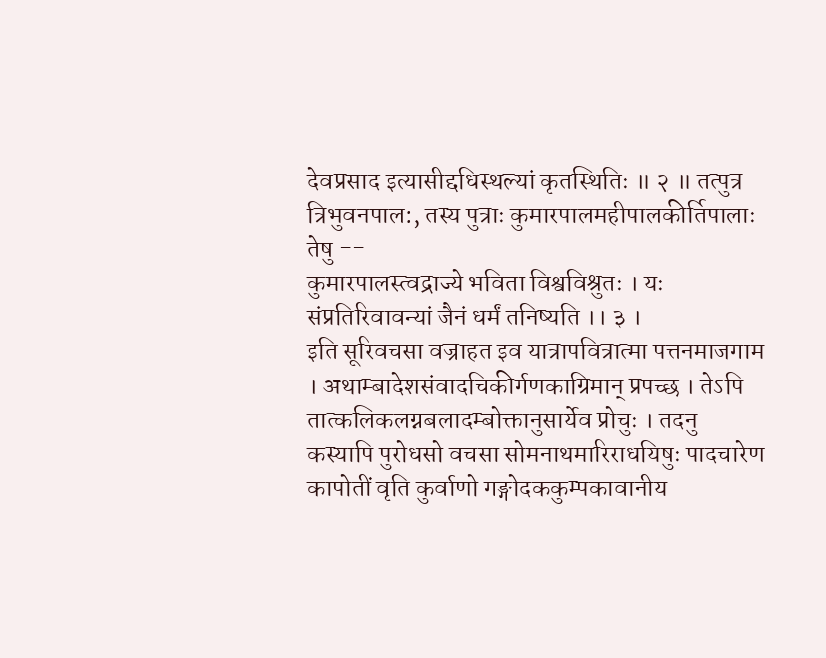देवप्रसाद इत्यासीद्दधिस्थल्यां कृतस्थितिः ॥ २ ॥ तत्पुत्र त्रिभुवनपाल:, तस्य पुत्राः कुमारपालमहीपालकीर्तिपालाः तेषु --
कुमारपालस्त्वद्राज्ये भविता विश्वविश्रुतः । यः संप्रतिरिवावन्यां जैनं धर्मं तनिष्यति ।। ३ ।
इति सूरिवचसा वज्राहत इव यात्रापवित्रात्मा पत्तनमाजगाम । अथाम्बादेशसंवादचिकीर्गणकाग्रिमान् प्रपच्छ । तेऽपि तात्कलिकलग्नबलादम्बोक्तानुसार्येव प्रोचुः । तदनु कस्यापि पुरोधसो वचसा सोमनाथमारिराधयिषुः पादचारेण कापोतीं वृति कुर्वाणो गङ्गोदककुम्पकावानीय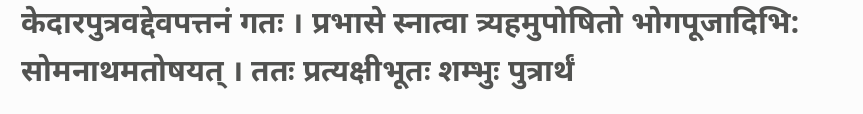केदारपुत्रवद्देवपत्तनं गतः । प्रभासे स्नात्वा त्र्यहमुपोषितो भोगपूजादिभि: सोमनाथमतोषयत् । ततः प्रत्यक्षीभूतः शम्भुः पुत्रार्थं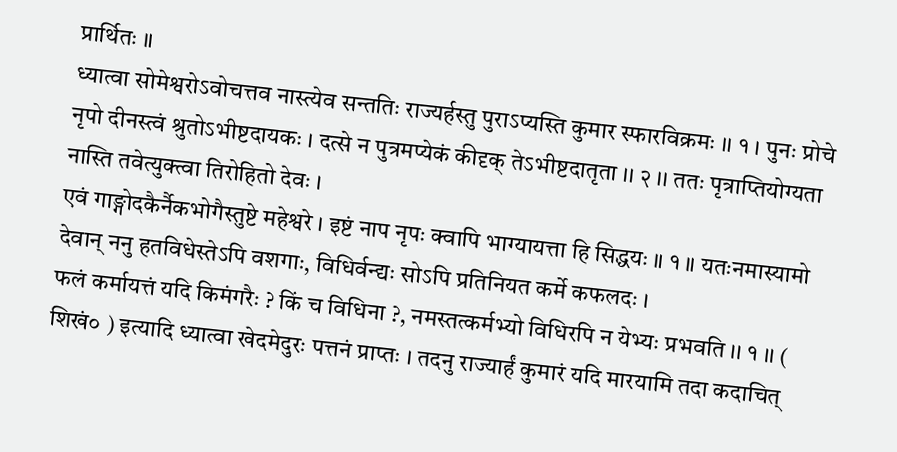प्रार्थितः ॥
ध्यात्वा सोमेश्वरोऽवोचत्तव नास्त्येव सन्ततिः राज्यर्हस्तु पुराऽप्यस्ति कुमार स्फारविक्रमः ।। १ । पुनः प्रोचे नृपो दीनस्त्वं श्रुतोऽभीष्टदायकः । दत्से न पुत्रमप्येकं कीदृक् तेऽभीष्टदातृता ।। २ ।। ततः पृत्राप्तियोग्यता नास्ति तवेत्युक्त्वा तिरोहितो देवः ।
एवं गाङ्गोदकैर्नैकभोगैस्तुष्टे महेश्वरे । इष्टं नाप नृपः क्वापि भाग्यायत्ता हि सिद्धयः ॥ १ ॥ यतःनमास्यामो देवान् ननु हतविधेस्तेऽपि वशगाः, विधिर्वन्द्यः सोऽपि प्रतिनियत कर्मे कफलदः ।
फलं कर्मायत्तं यदि किमंगरैः ? किं च विधिना ?, नमस्तत्कर्मभ्यो विधिरपि न येभ्यः प्रभवति ।। १ ।। ( शिखं० ) इत्यादि ध्यात्वा खेदमेदुरः पत्तनं प्राप्तः । तदनु राज्यार्हं कुमारं यदि मारयामि तदा कदाचित्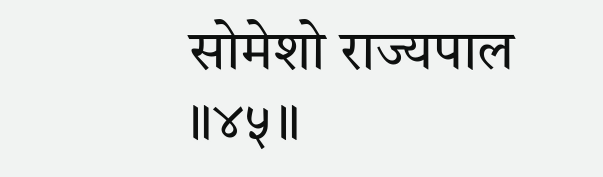सोमेशो राज्यपाल
॥४५॥